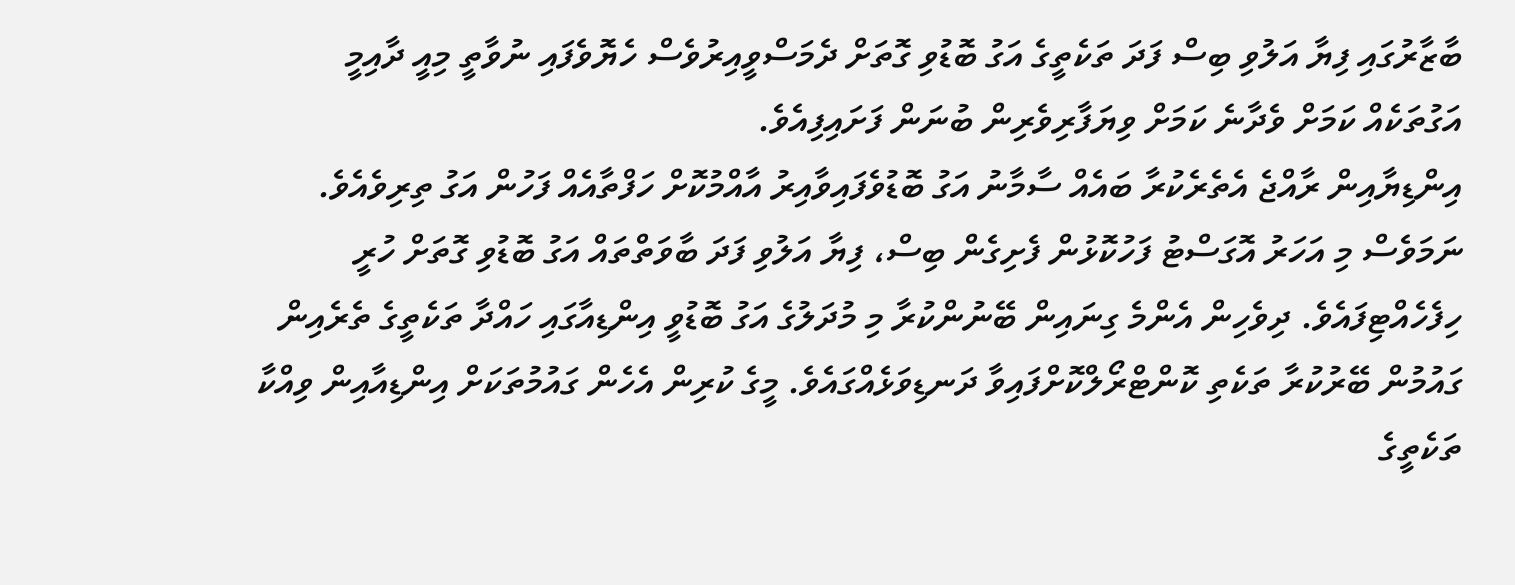ބާޒާރުގައި ފިޔާ އަލުވި ބިސް ފަދަ ތަކެތީގެ އަގު ބޮޑުވި ގޮތަށް ދެމަސްވީއިރުވެސް ހެޔޮވެފައި ނުވާތީ މިއީ ދާއިމީ އަގުތަކެއް ކަމަށް ވެދާނެ ކަމަށް ވިޔަފާރިވެރިން ބުނަން ފަށައިފިއެވެ.
އިންޑިޔާއިން ރާއްޖެ އެތެރެކުރާ ބައެއް ސާމާނު އަގު ބޮޑުވެފައިވާއިރު އާއްމުކޮށް ހަފްތާއެއް ފަހުން އަގު ތިރިވެއެވެ. ނަމަވެސް މި އަހަރު އޮގަސްޓު ފަހުކޮޅުން ފެށިގެން ބިސް، ފިޔާ އަލުވި ފަދަ ބާވަތްތައް އަގު ބޮޑުވި ގޮތަށް ހުރީ ހިފެހެއްޓިފައެވެ. ދިވެހިން އެންމެ ގިނައިން ބޭނުންކުރާ މި މުދަލުގެ އަގު ބޮޑުވީ އިންޑިއާގައި ހައްދާ ތަކެތީގެ ތެރެއިން ގައުމުން ބޭރުކުރާ ތަކެތި ކޮންޓްރޯލްކޮށްފައިވާ ދަނޑިވަޅެއްގައެވެ. މީގެ ކުރިން އެހެން ގައުމުތަކަށް އިންޑިއާއިން ވިއްކާ ތަކެތީގެ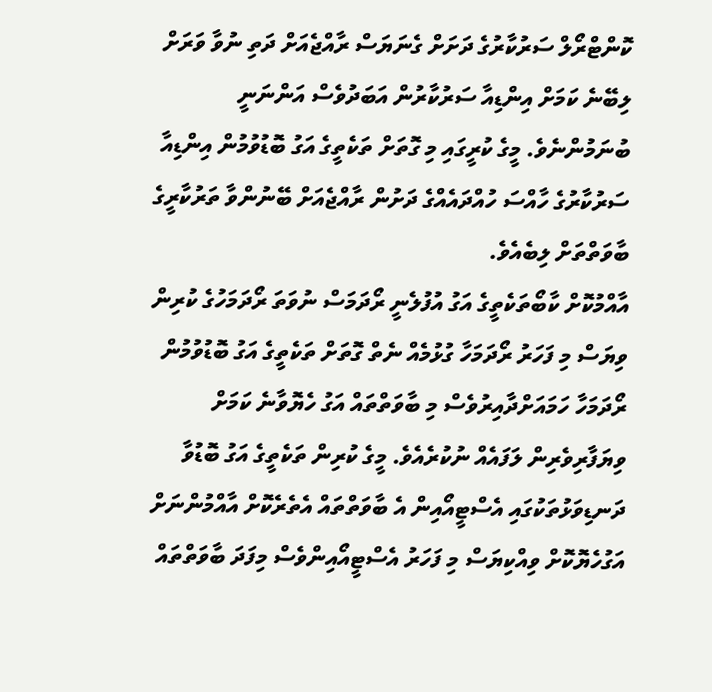ކޮންޓްރޯލް ސަރުކާރުގެ ދަށަށް ގެނަޔަސް ރާއްޖެއަށް ދަތި ނުވާ ވަރަށް ލިބޭނެ ކަމަށް އިންޑިއާ ސަރުކާރުން އަބަދުވެސް އަންނަނީ ބުނަމުންނެވެ. މީގެ ކުރީގައި މި ގޮތަށް ތަކެތީގެ އަގު ބޮޑުވުމުން އިންޑިއާ ސަރުކާރުގެ ހާއްސަ ހުއްދައެއްގެ ދަށުން ރާއްޖެއަށް ބޭނުންވާ ތަރުކާރީގެ ބާވަތްތަށް ލިބެއެވެ.
އާއްމުކޮށް ކާބޯތަކެތީގެ އަގު އުފުލެނީ ރޯދަމަސް ނުވަތަ ރޯދަމަހުގެ ކުރިން ވިޔަސް މި ފަހަރު ރޯދަމަހާ ގުޅުމެއް ނެތް ގޮތަށް ތަކެތީގެ އަގު ބޮޑުވުމުން ރޯދަމަހާ ހަމައަށްދާއިރުވެސް މި ބާވަތްތައް އަގު ހެޔޮވާނެ ކަމަށް ވިޔަފާރިވެރިން ލަފައެއް ނުކުރެއެވެ. މީގެ ކުރިން ތަކެތީގެ އަގު ބޮޑުވާ ދަނޑިވަޅުތަކުގައި އެސްޓީއޯއިން އެ ބާވަތްތައް އެތެރެކޮށް އާއްމުންނަށް އަގުހެޔޮކޮށް ވިއްކިޔަސް މި ފަހަރު އެސްޓީއޯއިންވެސް މިފަދަ ބާވަތްތައް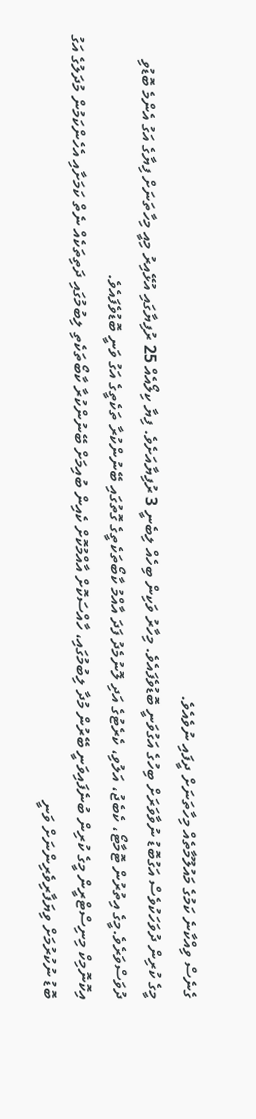ގެނެސް ވިއްކާނެ ކަމުގެ މައުލޫމާތެއް މިހާތަނަށް ދީފައި ނުވެއެވެ.
މީގެ ކުރިން ދުވަހަކުވެސް އަގުބޮޑު ނުވާވަރަށް ބިހުގެ އަގުވަނީ ބޮޑުވެފައެވެ. މިހާރު ވަކިން ބިހެއް ލިބެނީ 3 ރުފިޔާއަށެވެ. ފިޔާ ކިލޯއެއް 25 ރުފިޔާގައި އުޅޭއިރު މިއީ މިހާތަނަށް ފިޔާގެ އަގު އެންމެ ބޮޑުވި ދުވަސްވަރެވެ.މީގެ އިތުރުން ޓޮމާޓޯ، ކެބެޖު، އަލުވި، ކެރެޓުގެ އަދި ލޮނުމެދު ފަދަ އާއްމު ކާބޯތަކެތީގެ ގޮތުގައި ބޭނުންކުރާ ތަކެތީގެ އަގު ވަނީ ބޮޑުވެފައެވެ.
އިކޮނޮމިކް މިނިސްޓްރީން މީގެ ކުރިން ބުނެފައިވަނީ ބޭރުން މުދާ ލިބުމުގައި، ހާއްސަކޮށް އާއްމުކޮށް ކެއިން ބުއިމަށް ބޭނުންކުރާ ކާބޯތަކެތި ލިބުމުގައި ދަތިތަކެއް ނެތް ކަމަށާއި އެހެންކަމުން މުދަލުގެ އަގު ބޮޑު ނުކުރުމަށް ވިޔަފާރިވެރިންނަށް ވަނީ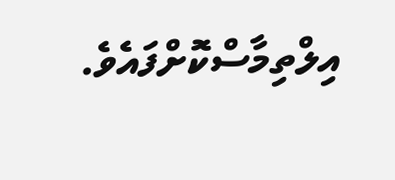އިލްތިމާސްކޮށްފައެވެ.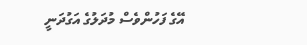އޭގެ ފަހުންވެސް މުދަލުގެ އަގުދަނީ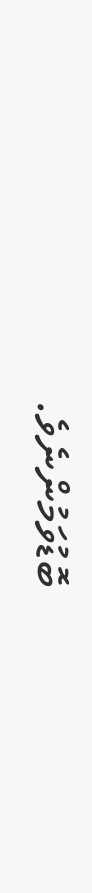ބޮޑުވަމުންނެވެ.